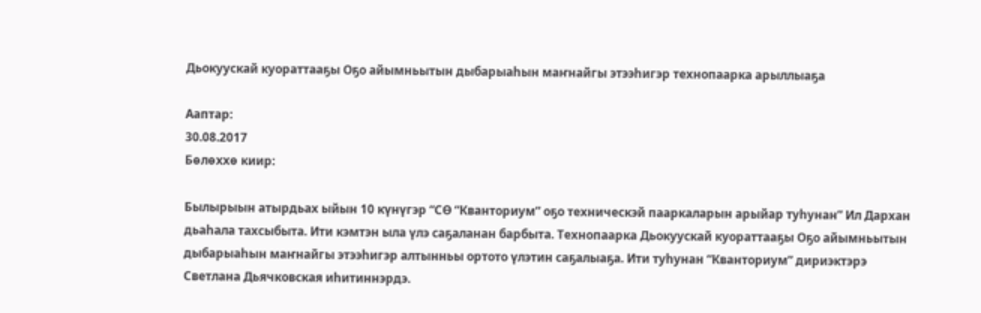Дьокуускай куораттааҕы Оҕо айымньытын дыбарыаһын маҥнайгы этээһигэр технопаарка арыллыаҕа

Ааптар:
30.08.2017
Бөлөххө киир:

Былырыын атырдьах ыйын 10 күнүгэр “СӨ “Кванториум” оҕо техническэй пааркаларын арыйар туһунан” Ил Дархан дьаһала тахсыбыта. Ити кэмтэн ыла үлэ саҕаланан барбыта. Технопаарка Дьокуускай куораттааҕы Оҕо айымньытын дыбарыаһын маҥнайгы этээһигэр алтынньы ортото үлэтин саҕалыаҕа. Ити туһунан “Кванториум” дириэктэрэ Светлана Дьячковская иһитиннэрдэ.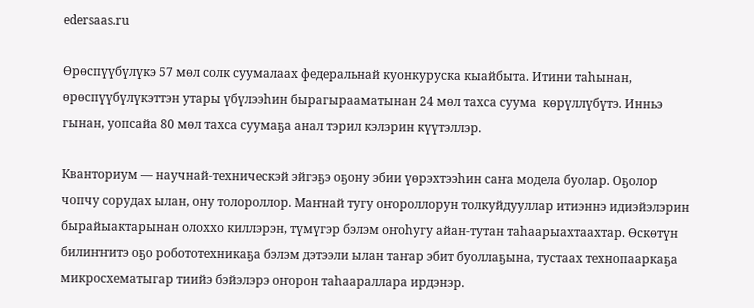edersaas.ru

Өрөспүүбүлүкэ 57 мөл солк суумалаах федеральнай куонкуруска кыайбыта. Итини таһынан, өрөспүүбүлүкэттэн утары үбүлээһин бырагырааматынан 24 мөл тахса суума  көрүллүбүтэ. Инньэ гынан, уопсайа 80 мөл тахса суумаҕа анал тэрил кэлэрин күүтэллэр.

Кванториум — научнай-техническэй эйгэҕэ оҕону эбии үөрэхтээһин саҥа модела буолар. Оҕолор чопчу сорудах ылан, ону толороллор. Маҥнай тугу оҥороллорун толкуйдууллар итиэннэ идиэйэлэрин бырайыактарынан олоххо киллэрэн, түмүгэр бэлэм оҥоһугу айан-тутан таһаарыахтаахтар. Өскөтүн билиҥҥитэ оҕо робототехникаҕа бэлэм дэтээли ылан таҥар эбит буоллаҕына, тустаах технопааркаҕа микросхематыгар тиийэ бэйэлэрэ оҥорон таһаараллара ирдэнэр.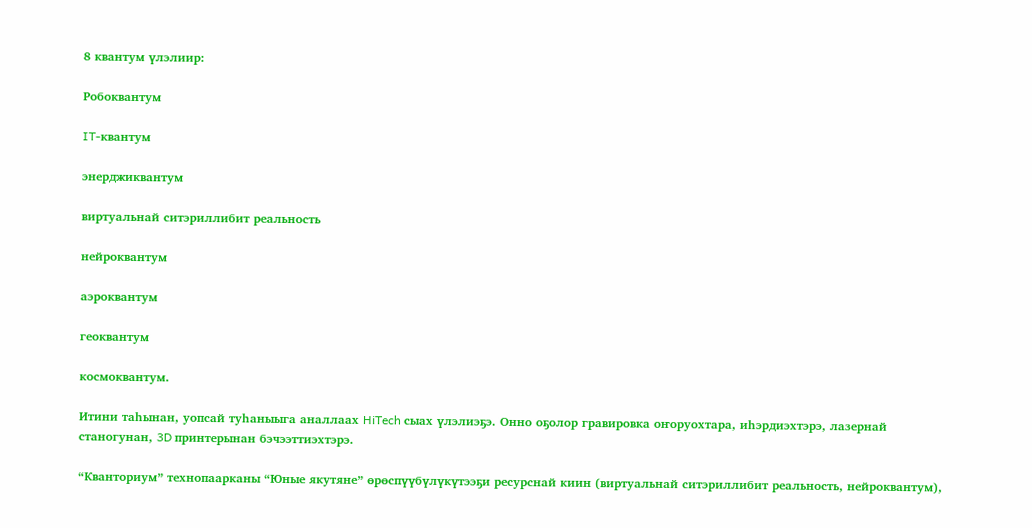8 квантум үлэлиир:

Робоквантум

IT-квантум

энерджиквантум

виртуальнай ситэриллибит реальность

нейроквантум

аэроквантум

геоквантум

космоквантум.

Итини таһынан, уопсай туһаныыга аналлаах HiTech сыах үлэлиэҕэ. Онно оҕолор гравировка оҥоруохтара, иһэрдиэхтэрэ, лазернай станогунан, 3D принтерынан бэчээттиэхтэрэ.

“Кванториум” технопаарканы “Юные якутяне” өрөспүүбүлүкүтээҕи ресурснай киин (виртуальнай ситэриллибит реальность, нейроквантум),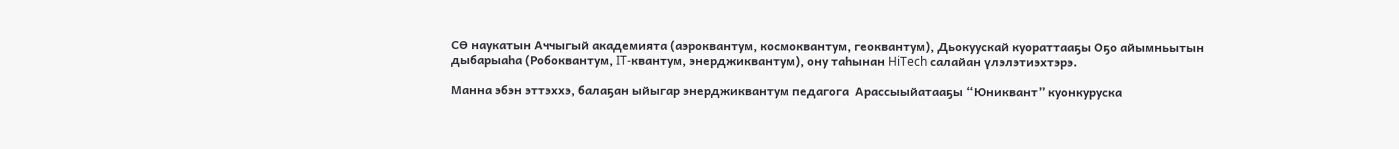СӨ наукатын Аччыгый академията (аэроквантум, космоквантум, геоквантум), Дьокуускай куораттааҕы Оҕо айымньытын дыбарыаһа (Робоквантум, IT-квантум, энерджиквантум), ону таһынан HiTech салайан үлэлэтиэхтэрэ.

Манна эбэн эттэххэ, балаҕан ыйыгар энерджиквантум педагога  Арассыыйатааҕы “Юниквант” куонкуруска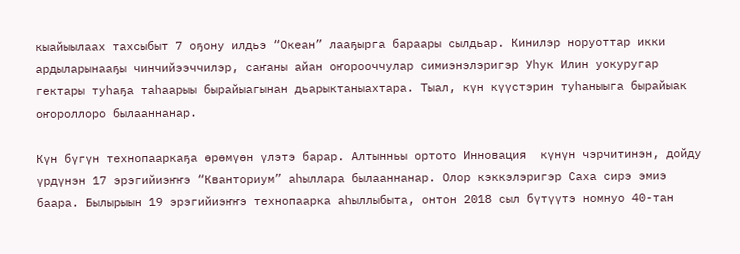кыайыылаах тахсыбыт 7 оҕону илдьэ “Океан” лааҕырга бараары сылдьар. Кинилэр норуоттар икки ардыларынааҕы чинчийээччилэр, саҥаны айан оҥорооччулар симиэнэлэригэр Уһук Илин уокуругар гектары туһаҕа таһаарыы бырайыагынан дьарыктаныахтара. Тыал, күн күүстэрин туһаныыга бырайыак оҥороллоро былааннанар.

Күн бүгүн технопааркаҕа өрөмүөн үлэтэ барар. Алтынньы ортото Инновация  күнүн чэрчитинэн, дойду үрдүнэн 17 эрэгийиэҥҥэ “Кванториум” аһыллара былааннанар. Олор кэккэлэригэр Саха сирэ эмиэ баара. Былырыын 19 эрэгийиэҥҥэ технопаарка аһыллыбыта, онтон 2018 сыл бүтүүтэ номнуо 40-тан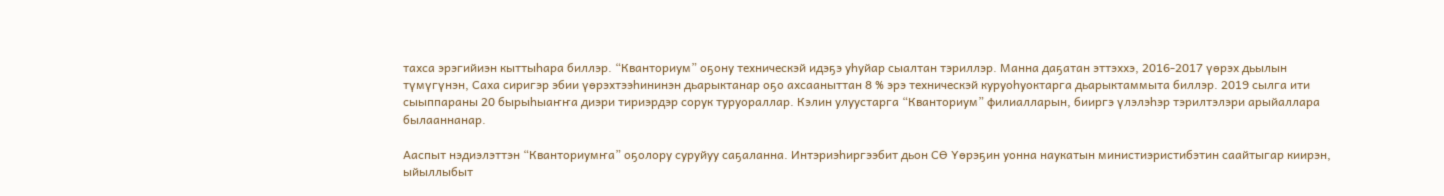тахса эрэгийиэн кыттыһара биллэр. “Кванториум” оҕону техническэй идэҕэ уһуйар сыалтан тэриллэр. Манна даҕатан эттэххэ, 2016-2017 үөрэх дьылын түмүгүнэн, Саха сиригэр эбии үөрэхтээһининэн дьарыктанар оҕо ахсааныттан 8 % эрэ техническэй куруоһуоктарга дьарыктаммыта биллэр. 2019 сылга ити сыыппараны 20 бырыһыаҥҥа диэри тириэрдэр сорук туруораллар. Кэлин улуустарга “Кванториум” филиалларын, бииргэ үлэлэһэр тэрилтэлэри арыйаллара былааннанар.

Ааспыт нэдиэлэттэн “Кванториумҥа” оҕолору суруйуу саҕаланна. Интэриэһиргээбит дьон СӨ Үөрэҕин уонна наукатын министиэристибэтин саайтыгар киирэн, ыйыллыбыт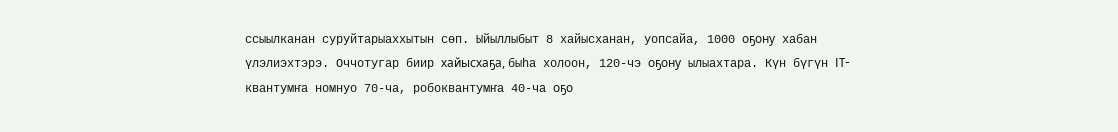ссыылканан суруйтарыаххытын сөп. Ыйыллыбыт 8 хайысханан, уопсайа, 1000 оҕону хабан үлэлиэхтэрэ. Оччотугар биир хайысхаҕа, быһа холоон, 120-чэ оҕону ылыахтара. Күн бүгүн IT-квантумҥа номнуо 70-ча, робоквантумҥа 40-ча оҕо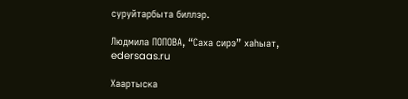суруйтарбыта биллэр.

Людмила ПОПОВА, “Саха сирэ” хаһыат, edersaas.ru

Хаартыска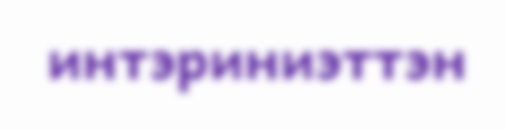интэриниэттэн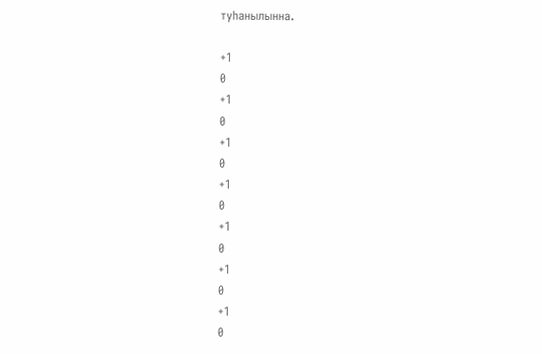туһанылынна.

+1
0
+1
0
+1
0
+1
0
+1
0
+1
0
+1
0